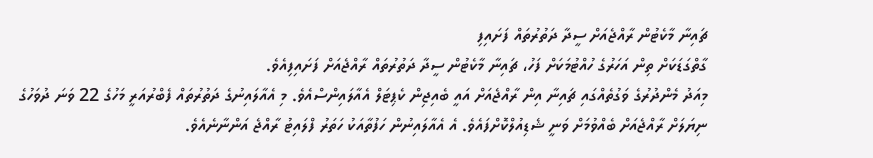ޗައިނާ މާކެޓުން ރާއްޖެއަށް ސީދާ ދަތުރުތައް ފަށައިފި
ގާތްގަޑަކަށް ތިން އަހަރުގެ ހުއްޓުމަކަށް ފަހު، ޗައިނާ މާކެޓުން ސީދާ ދަތުރުތައް ރާއްޖެއަށް ފަށައިފިއެވެ.
މިއަދު މެންދުރުގެ ވަގުތެއްގައި ޗައިނާ އިން ރާއްޖެއަށް އައީ ބެއިޖިން ކެޕިޓަލް އެއާލައިންސްއެވެ. މި އެއާލައިނުގެ ދަތުރުތައް ފެބްރުއަރީ މަހުގެ 22 ވަނަ ދުވަހުގެ ނިޔަލަށް ރާއްޖެއަށް ބެއްވުމަށް ވަނީ ޝެޑިއުލްކޮށްފައެވެ. އެ އެއާލައިނުން ހަފުތާއަކު ހަތަރު ފްލައިޓު ރާއްޖެ އަންނާނެއެވެ.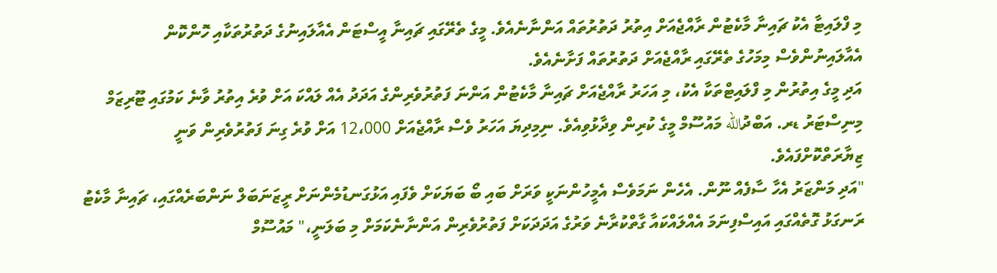މި ފްލައިޓާ އެކު ޗައިނާ މާކެޓުން ރާއްޖެއަށް އިތުރު ދަތުރުތައް އަންނާނެއެވެ. މީގެ ތެރޭގައި ޗައިނާ އީސްޓަން އެއާލައިނުގެ ދަތުރުތަކާއި ހޮންކޮން އެއާލައިނުންވެސް މިމަހުގެ ތެރޭގައި ރާއްޖެއަށް ދަތުރުތައް ފަށާނެއެވެ.
އަދި މީގެ އިތުރުން މި ފްލައިޓްތަކާ އެކު، މި އަހަރު ރާއްޖެއަށް ޗައިނާ މާކެޓުން އަންނަ ފަތުރުވެރިންގެ އަދަދު އެއް ލައްކަ އަށް ވުރެ އިތުރު ވާނެ ކަމުގައި ޓޫރިޒަމް މިނިސްޓަރު ޑރ. އަބްދުالله މައުސޫމް މީގެ ކުރިން ވިދާޅުވިއެވެ. ނިމިދިޔަ އަހަރު ވެސް ރާއްޖެއަށް 12،000 އަށް ވުރެ ގިނަ ފަތުރުވެރިން ވަނީ ޒިޔާރަތްކޮށްފައެވެ.
"އަދި މަންޒަރު އެހާ ސާފެއް ނޫން. އެހެން ނަމަވެސް އެމީހުންނަކީ ވަރަށް ބައި ބޯ ބަޔަކަށް ވެފައި އަޅުގަނޑުމެންނަށް ރީޒަނަބަލް ނަންބަރެއްގައި، ޗައިނާ މާކެޓު ރަނގަޅު ގޮތެއްގައި އައިސްފިނަމަ އެއްލައްކައާ ގާތްކުރާނެ ވަރުގެ އަދަދަކަށް ފަތުރުވެރިން އަންނާނެކަމަށް މި ބަލަނީ،" މައުސޫމް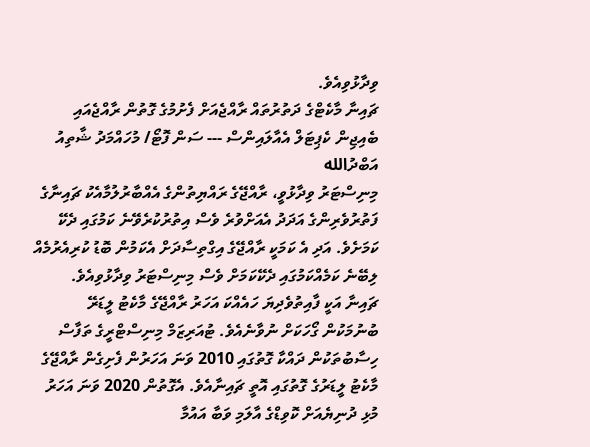ވިދާޅުވިއެވެ.
ޗައިނާ މާކެޓްގެ ދަތުރުތައް ރާއްޖެއަށް ފެށުމުގެ ގޮތުން ރާއްޖެއައި ބެއިޖިން ކެޕިޓަލް އެއާލައިންސް --- ސަން ފޮޓޯ/ މުހައްމަދު ޝާތިއު އަބްދުالله
މިނިސްޓަރު ވިދާޅުވީ، ރާއްޖޭގެ ރައްޔިތުންގެ އެއްބާރުލުމާއެކު ޗައިނާގެ ފަތުރުވެރިންގެ އަދަދު އެއަށްވުރެ ވެސް އިތުރުކުރެވޭނެ ކަމުގައި ދެކޭ ކަމަށެވެ. އަދި އެ ކަމަކީ ރާއްޖޭގެ އިގްތިސާދަށް އެކަމުން ބޮޑު ކުރިއެރުމެއް ލިބޭނެ ކަމެއްކަމުގައި ދެކޭކަމަށް ވެސް މިނިސްޓަރު ވިދާޅުވިއެވެ.
ޗައިނާ އަކީ ފާއިތުވެދިޔަ ހައެއްކަ އަހަރު ރާއްޖޭގެ މާކެޓު ލީޑަރޭ ބުނުމަކުން ގޯހަކަށް ނުވާނެއެވެ. ޓުއަރިޒަމް މިނިސްޓްރީގެ ތަފާސް ހިސާބުތަކުން ދައްކާ ގޮތުގައި 2010 ވަނަ އަހަރުން ފެށިގެން ރާއްޖޭގެ މާކެޓު ލީޑަރުގެ ގޮތުގައި އޮތީ ޗައިނާއެވެ. އެގޮތުން 2020 ވަނަ އަހަރު މުޅި ދުނިޔެއަށް ކޮވިޑްގެ އާލަމި ވަބާ އައުމާ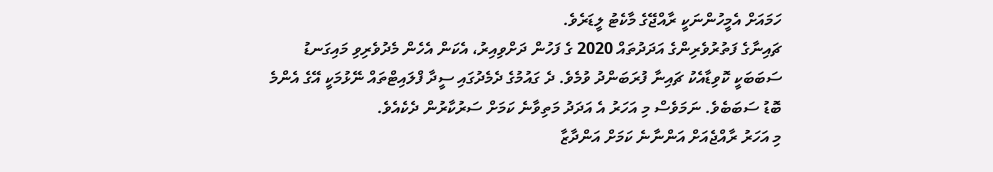ހަމައަށް އެމީހުންނަކީ ރާއްޖޭގެ މާކެޓު ލީޑަރެވެ.
ޗައިނާގެ ފަތުރުވެރިންގެ އަދަދުތައް 2020 ގެ ފަހުން ދަށްވިއިރު، އެކަން އެހެން މެދުވެރިވި މައިގަނޑު ސަބަބަކީ ކޮވިޑާއެކު ޗައިނާ ފުރަބަންދު ވުމެވެ. ދެ ގައުމުގެ ދެމެދުގައި ސީދާ ފްލައިޓްތައް ނޭޅުމަކީ އޭގެ އެންމެ ބޮޑު ސަބަބެވެ. ނަމަވެސް މި އަހަރު އެ އަދަދު މަތިވާނެ ކަމަށް ސަރުކާރުން ދެކެއެވެ.
މި އަހަރު ރާއްޖެއަށް އަންނާނެ ކަމަށް އަންދާޒާ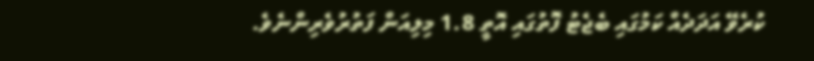ކުރެވޭ އަދަދެއް ކަމުގައި ބެޖެޓު ފޮތުގައި އޮތީ 1.8 މިލިއަން ފަތުރުވެރިންނެވެ.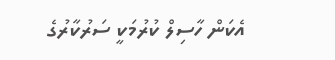އެކަން ހާސިލް ކުރުމަކީ ސަރުކާރުގެ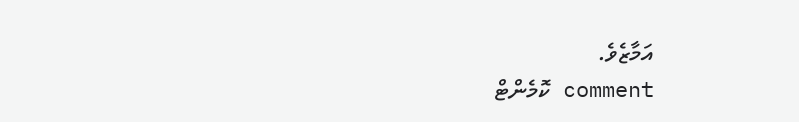އަމާޒެވެ.
comment ކޮމެންޓް